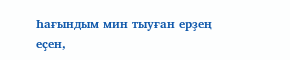Һағындым мин тыуған ерҙең еҫен,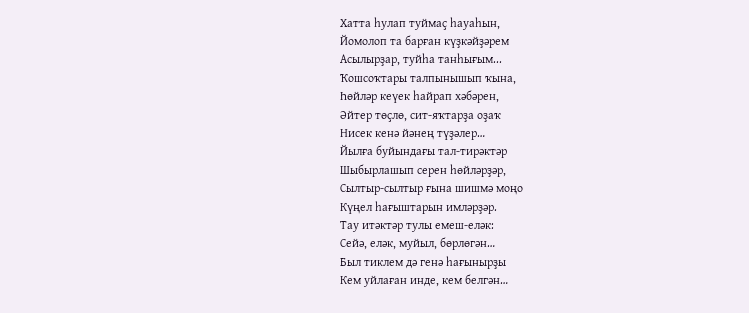Хатта һулап туймаҫ һауаһын,
Йомолоп та барған күҙкәйҙәрем
Асылырҙар, туйһа танһығым...
Ҡошсоҡтары талпынышып ҡына,
Һөйләр кеүек һайрап хәбәрен,
Әйтер төҫлө, сит-яҡтарҙа оҙаҡ
Нисек кенә йәнең түҙәлер…
Йылға буйындағы тал-тирәктәр
Шыбырлашып серен һөйләрҙәр,
Сылтыр-сылтыр ғына шишмә моңо
Күңел һағыштарын имләрҙәр.
Тау итәктәр тулы емеш-еләк:
Сейә, еләк, муйыл, бөрлөгән…
Был тиклем дә генә һағынырҙы
Кем уйлаған инде, кем белгән…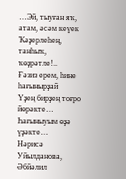…Эй, тыуған яҡ, атам, әсәм кеүек
Ҡәҙерлеһең, танһыҡ, ҡөҙрәтле!..
Ғәзиз ерем, һине һағынырҙай
Үҙең бирҙең тоғро йөрәкте…
Һағыныуым өҙә үҙәкте…
Нәрисә Уйылданова, Әбйәлил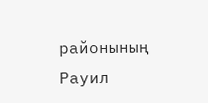районының Рауил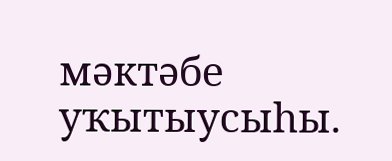мәктәбе уҡытыусыһы.